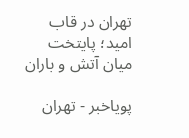تهران در قاب امید؛ پایتخت میان آتش و باران

پویاخبر - تهران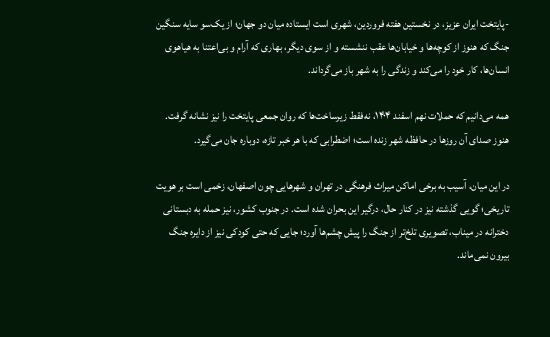-پایتخت ایران عزیز، در نخستین هفته فروردین، شهری است ایستاده میان دو جهان؛ از یک‌سو سایه سنگین جنگ که هنوز از کوچه‌ها و خیابان‌ها عقب ننشسته و از سوی دیگر، بهاری که آرام و بی‌اعتنا به هیاهوی انسان‌ها، کار خود را می‌کند و زندگی را به شهر باز می‌گرداند.

همه می‌دانیم که حملات نهم اسفند ۱۴۰۴، نه‌فقط زیرساخت‌ها که روان جمعی پایتخت را نیز نشانه گرفت. هنوز صدای آن روزها در حافظه شهر زنده است؛ اضطرابی که با هر خبر تازه، دوباره جان می‌گیرد.

در این میان، آسیب به برخی اماکن میراث فرهنگی در تهران و شهرهایی چون اصفهان، زخمی است بر هویت تاریخی؛ گویی گذشته نیز در کنار حال، درگیر این بحران شده است. در جنوب کشور، نیز حمله به دبستانی دخترانه در میناب، تصویری تلخ‌تر از جنگ را پیش چشم‌ها آورد؛ جایی که حتی کودکی نیز از دایره جنگ بیرون نمی‌ماند.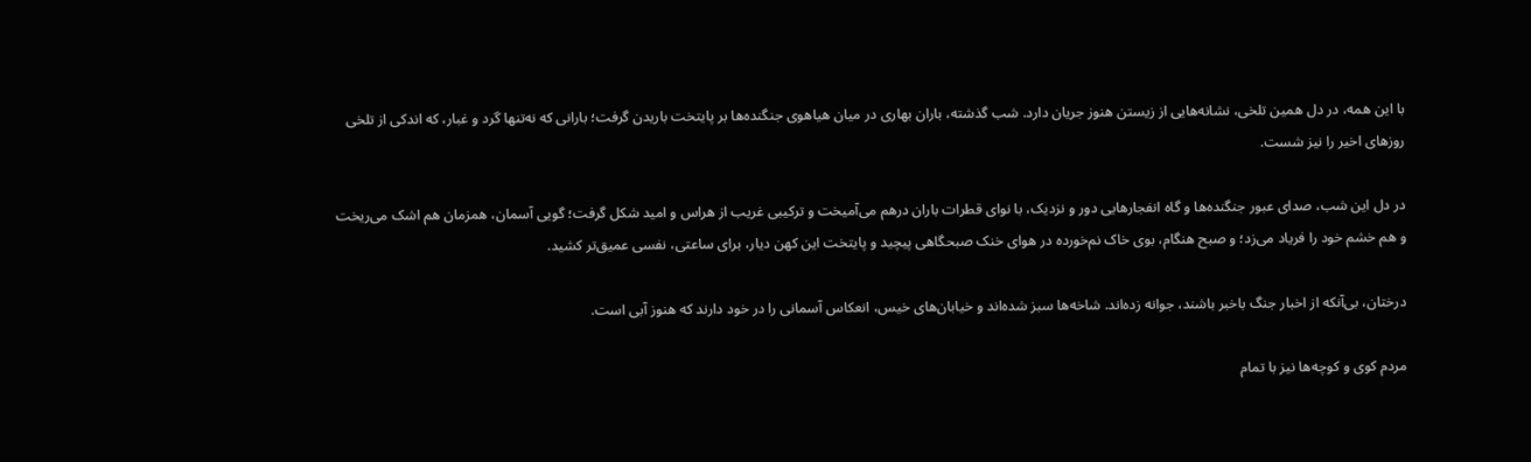با این همه، در دل همین تلخی، نشانه‌هایی از زیستن هنوز جریان دارد. شب گذشته، باران بهاری در میان هیاهوی جنگنده‌ها بر پایتخت باریدن گرفت؛ بارانی که نه‌تنها گرد و غبار، که اندکی از تلخی روزهای اخیر را نیز شست.

در دل این شب، صدای عبور جنگنده‌ها و گاه انفجارهایی دور و نزدیک، با نوای قطرات باران درهم می‌آمیخت و ترکیبی غریب از هراس و امید شکل گرفت؛ گویی آسمان، همزمان هم اشک می‌ریخت و هم خشم خود را فریاد می‌زد؛ و صبح هنگام، بوی خاک نم‌خورده در هوای خنک صبحگاهی پیچید و پایتخت این کهن دیار، برای ساعتی، نفسی عمیق‌تر کشید.

درختان، بی‌آنکه از اخبار جنگ باخبر باشند، جوانه زده‌اند. شاخه‌ها سبز شده‌اند و خیابان‌های خیس، انعکاس آسمانی را در خود دارند که هنوز آبی است.

مردم کوی و کوچه‌ها نیز با تمام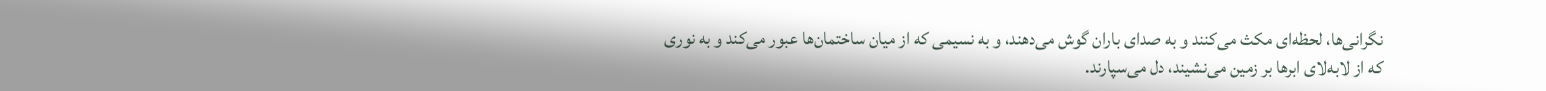نگرانی‌ها، لحظه‌ای مکث می‌کنند و به صدای باران گوش می‌دهند، و به نسیمی که از میان ساختمان‌ها عبور می‌کند و به نوری که از لابه‌لای ابرها بر زمین می‌نشیند، دل می‌سپارند.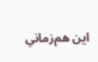این هم‌زمانیِ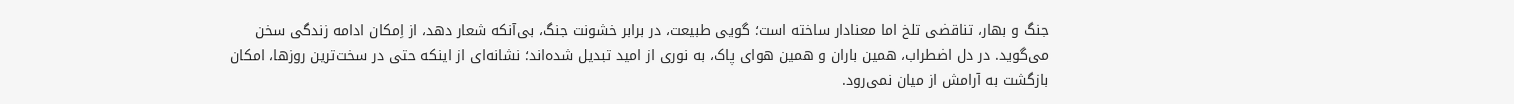جنگ و بهار، تناقضی تلخ اما معنادار ساخته است؛ گویی طبیعت، در برابر خشونت جنگ، بی‌آنکه شعار دهد، از اِمکان ادامه زندگی سخن می‌گوید. در دل اضطراب، همین باران و همین هوای پاک، به نوری از امید تبدیل شده‌اند؛ نشانه‌ای از اینکه حتی در سخت‌ترین روزها، امکان بازگشت به آرامش از میان نمی‌رود.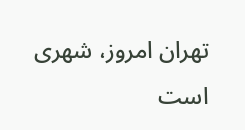تهران امروز، شهری است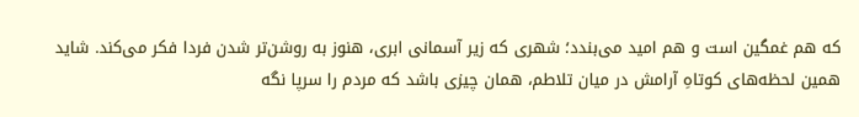که هم غمگین است و هم امید می‌بندد؛ شهری که زیر آسمانی ابری، هنوز به روشن‌تر شدن فردا فکر می‌کند. شاید همین لحظه‌های کوتاهِ آرامش در میان تلاطم، همان چیزی باشد که مردم را سرپا نگه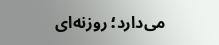می‌دارد؛ روزنه‌ای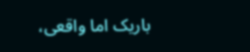باریک اما واقعی،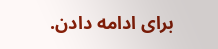برای ادامه دادن.